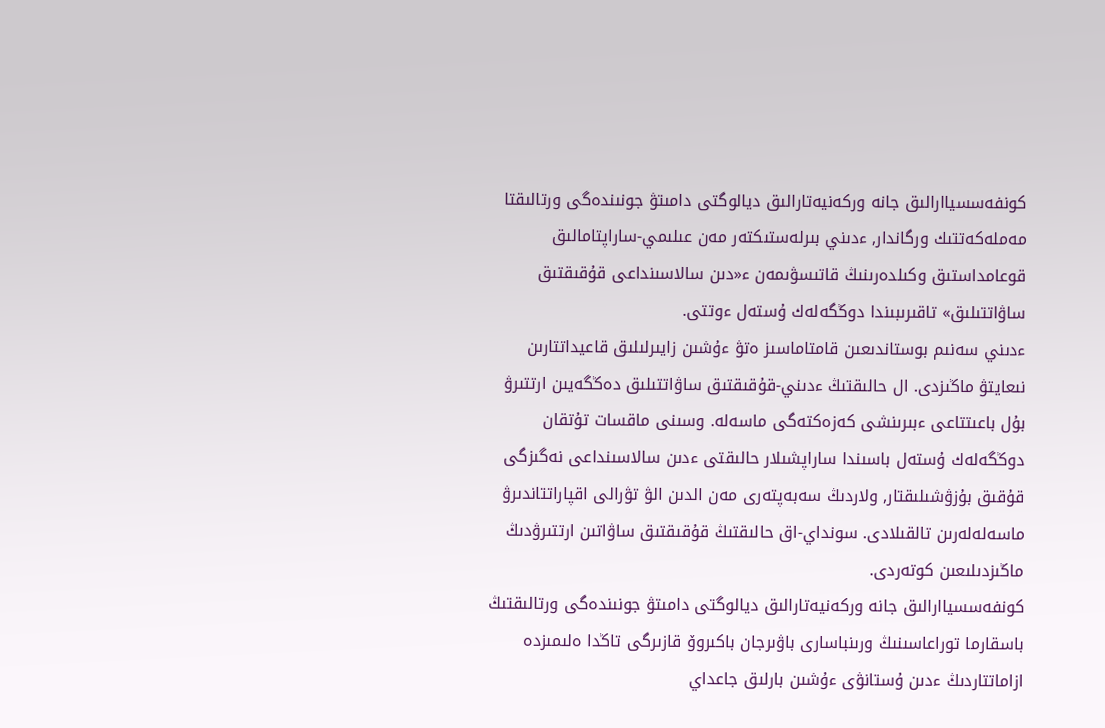كونفەسسياارالىق جانە وركەنيەتارالىق ديالوگتى دامىتۋ جونىندەگى ورتالىقتا مەملەكەتتىك ورگاندار, ءدىني بىرلەستىكتەر مەن عىلىمي-ساراپتامالىق قوعامداستىق وكىلدەرىنىڭ قاتىسۋىمەن ء«دىن سالاسىنداعى قۇقىقتىق ساۋاتتىلىق» تاقىرىبىندا دوڭگەلەك ۇستەل ءوتتى.
ءدىني سەنىم بوستاندىعىن قامتاماسىز ەتۋ ءۇشىن زايىرلىلىق قاعيداتتارىن نىعايتۋ ماڭىزدى. ال حالىقتىڭ ءدىني-قۇقىقتىق ساۋاتتىلىق دەڭگەيىن ارتتىرۋ بۇل باعىتتاعى ءبىرىنشى كەزەكتەگى ماسەلە. وسىنى ماقسات تۇتقان دوڭگەلەك ۇستەل باسىندا ساراپشىلار حالىقتى ءدىن سالاسىنداعى نەگىزگى قۇقىق بۇزۋشىلىقتار, ولاردىڭ سەبەپتەرى مەن الدىن الۋ تۋرالى اقپاراتتاندىرۋ ماسەلەلەرىن تالقىلادى. سونداي-اق حالىقتىڭ قۇقىقتىق ساۋاتىن ارتتىرۋدىڭ ماڭىزدىلىعىن كوتەردى.
كونفەسسياارالىق جانە وركەنيەتارالىق ديالوگتى دامىتۋ جونىندەگى ورتالىقتىڭ باسقارما توراعاسىنىڭ ورىنباسارى باۋىرجان باكىروۆ قازىرگى تاڭدا ەلىمىزدە ازاماتتاردىڭ ءدىن ۇستانۋى ءۇشىن بارلىق جاعداي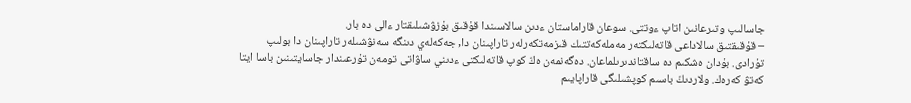جاسالىپ وتىرعانىن اتاپ ءوتتى. سوعان قاراماستان ءدىن سالاسىندا قۇقىق بۇزۋشىلىقتار ءالى دە بار.
– قۇقىقتىق سالاداعى قاتەلىكتەر مەملەكەتتىك قىزمەتكەرلەر تاراپىنان دا, جەكەلەي دىنگە سەنۋشىلەر تاراپىنان دا بولىپ تۇرادى. بۇدان ەشكىم دە ساقتاندىرىلماعان. دەگەنمەن ەڭ كوپ قاتەلىكتى ءدىني ساۋاتى تومەن تۇرعىندار جاسايتىنىن باسا ايتا كەتۋ كەرەك. ولاردىڭ باسىم كوپشىلىگى قاراپايىم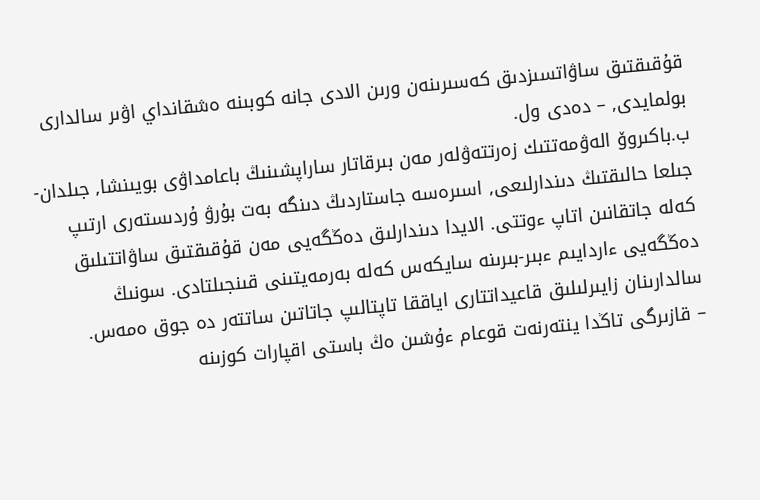قۇقىقتىق ساۋاتسىزدىق كەسىرىنەن ورىن الادى جانە كوبىنە ەشقانداي اۋىر سالدارى بولمايدى, – دەدى ول.
ب.باكىروۆ الەۋمەتتىك زەرتتەۋلەر مەن بىرقاتار ساراپشىنىڭ باعامداۋى بويىنشا, جىلدان-جىلعا حالىقتىڭ دىندارلىعى, اسىرەسە جاستاردىڭ دىنگە بەت بۇرۋ ۇردىستەرى ارتىپ كەلە جاتقانىن اتاپ ءوتتى. الايدا دىندارلىق دەڭگەيى مەن قۇقىقتىق ساۋاتتىلىق دەڭگەيى ءاردايىم ءبىر-بىرىنە سايكەس كەلە بەرمەيتىنى قىنجىلتادى. سونىڭ سالدارىنان زايىرلىلىق قاعيداتتارى اياققا تاپتالىپ جاتاتىن ساتتەر دە جوق ەمەس.
– قازىرگى تاڭدا ينتەرنەت قوعام ءۇشىن ەڭ باستى اقپارات كوزىنە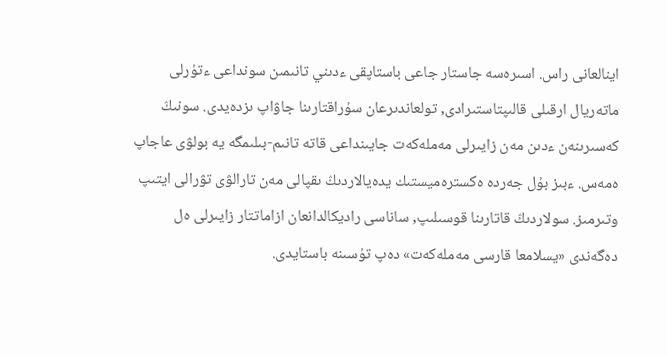اينالعانى راس. اسىرەسە جاستار جاعى باستاپقى ءدىني تانىمىن سونداعى ءتۇرلى ماتەريال ارقىلى قالىپتاستىرادى, تولعاندىرعان سۇراقتارىنا جاۋاپ ىزدەيدى. سونىڭ كەسىرىنەن ءدىن مەن زايىرلى مەملەكەت جايىنداعى قاتە تانىم-بىلىمگە يە بولۋى عاجاپ ەمەس. ءبىز بۇل جەردە ەكسترەميستىك يدەيالاردىڭ ىقپالى مەن تارالۋى تۋرالى ايتىپ وتىرمىز. سولاردىڭ قاتارىنا قوسىلىپ, ساناسى راديكالدانعان ازاماتتار زايىرلى ەل دەگەندى «يسلامعا قارسى مەملەكەت» دەپ تۇسىنە باستايدى.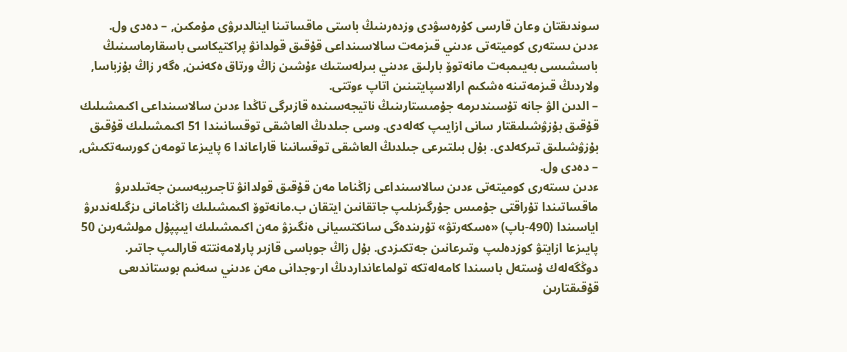سوندىقتان وعان قارسى كۇرەسۋدى وزدەرىنىڭ باستى ماقساتىنا اينالدىرۋى مۇمكىن, – دەدى ول.
ءدىن ىستەرى كوميتەتى ءدىني قىزمەت سالاسىنداعى قۇقىق قولدانۋ پراكتيكاسى باسقارماسىنىڭ باسشىسى بەيىمبەت مانەتوۆ بارلىق ءدىني بىرلەستىك ءۇشىن زاڭ ورتاق ەكەنىن, ەگەر زاڭ بۇزباسا, ولاردىڭ قىزمەتىنە ەشكىم ارالاسپايتىنىن اتاپ ءوتتى.
– الدىن الۋ جانە تۇسىندىرمە جۇمىستارىنىڭ ناتيجەسىندە قازىرگى تاڭدا ءدىن سالاسىنداعى اكىمشىلىك قۇقىق بۇزۋشىلىقتار سانى ازايىپ كەلەدى. وسى جىلدىڭ العاشقى توقسانىندا 51 اكىمشىلىك قۇقىق بۇزۋشىلىق تىركەلدى. بۇل بىلتىرعى جىلدىڭ العاشقى توقسانىنا قاراعاندا 6 پايىزعا تومەن كورسەتكىش, – دەدى ول.
ءدىن ىستەرى كوميتەتى ءدىن سالاسىنداعى زاڭناما مەن قۇقىق قولدانۋ تاجىريبەسىن جەتىلدىرۋ ماقساتىندا تۇراقتى جۇمىس جۇرگىزىلىپ جاتقانىن ايتقان ب.مانەتوۆ اكىمشىلىك زاڭنامانى ىزگىلەندىرۋ اياسىندا (490-باپ) «ەسكەرتۋ» تۇرىندەگى سانكتسيانى ەنگىزۋ مەن اكىمشىلىك ايىپپۇل مولشەرىن 50 پايىزعا ازايتۋ كوزدەلىپ وتىرعانىن جەتكىزدى. بۇل زاڭ جوباسى قازىر پارلامەنتتە قارالىپ جاتىر.
دوڭگەلەك ۇستەل باسىندا كامەلەتكە تولماعانداردىڭ ار-وجدانى مەن ءدىني سەنىم بوستاندىعى قۇقىقتارىن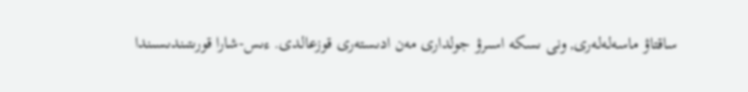ساقتاۋ ماسەلەلەرى, ونى ىسكە اسىرۋ جولدارى مەن ادىستەرى قوزعالدى. ءىس-شارا قورىتىندىسىندا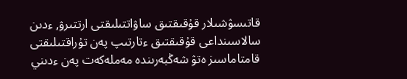قاتىسۋشىلار قۇقىقتىق ساۋاتتىلىقتى ارتتىرۋ, ءدىن سالاسىنداعى قۇقىقتىق ءتارتىپ پەن تۇراقتىلىقتى قامتاماسىز ەتۋ شەڭبەرىندە مەملەكەت پەن ءدىني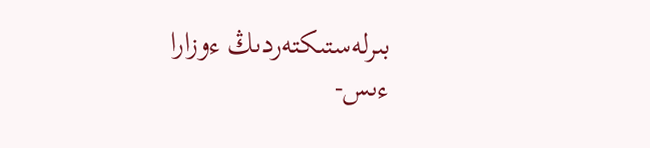بىرلەستىكتەردىڭ ءوزارا ءىس-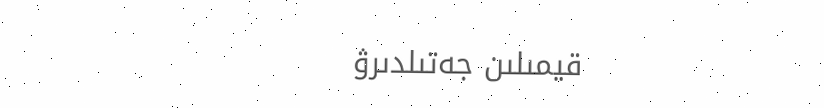قيمىلىن جەتىلدىرۋ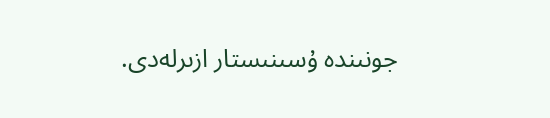جونىندە ۇسىنىستار ازىرلەدى.